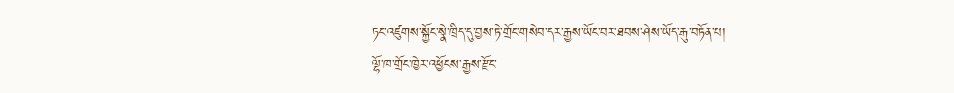ཏང་འཛུགས་སྐྱོང་སྣེ་ཁྲིད་དུ་བྱས་ཏེ་གྲོང་གསེབ་དར་རྒྱས་ཡོང་བར་ཐབས་ཤེས་ཡོད་རྒུ་བཏོན་པ།
ལྷོ་ཁ་གྲོང་ཁྱེར་འཕྱོངས་རྒྱས་རྫོང་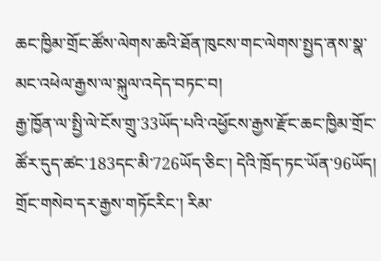ཆང་ཁྱིམ་གྲོང་ཚོས་ལེགས་ཆའི་ཐོན་ཁུངས་གང་ལེགས་སྤྱད་ནས་སྣ་མང་འཕེལ་རྒྱས་ལ་སྐུལ་འདེད་བཏང་བ།
རྒྱ་ཁྱོན་ལ་སྤྱི་ལེ་ངོས་གྲུ་33ཡོད་པའི་འཕྱོངས་རྒྱས་རྫོང་ཆང་ཁྱིམ་གྲོང་ཚོར་དུད་ཚང་183དང་མི་726ཡོད་ཅིང་། དེའི་ཁྲོད་ཏང་ཡོན་96ཡོད། གྲོང་གསེབ་དར་རྒྱས་གཏོངརིང་། རིམ་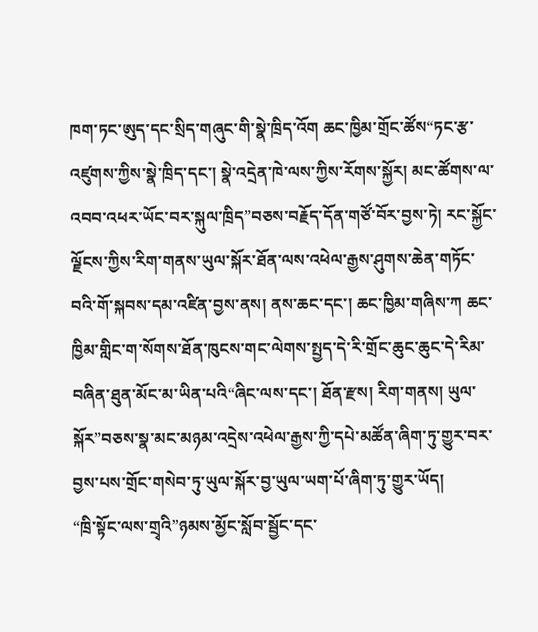ཁག་ཏང་ཨུད་དང་སྲིད་གཞུང་གི་སྣེ་ཁྲིད་འོག ཆང་ཁྱིམ་གྲོང་ཚོས“ཏང་རྩ་འཛུགས་ཀྱིས་སྣེ་ཁྲིད་དང་། སྣེ་འདྲེན་ཁེ་ལས་ཀྱིས་རོགས་སྐྱོར། མང་ཚོགས་ལ་འབབ་འཕར་ཡོང་བར་སྐུལ་ཁྲིད”བཅས་བརྗོད་དོན་གཙོ་བོར་བྱས་ཏེ། རང་སྐྱོང་ལྗོངས་ཀྱིས་རིག་གནས་ཡུལ་སྐོར་ཐོན་ལས་འཕེལ་རྒྱས་ཤུགས་ཆེན་གཏོང་བའི་གོ་སྐབས་དམ་འཛིན་བྱས་ནས། ནས་ཆང་དང་། ཆང་ཁྱིམ་གཞིས་ཀ ཆང་ཁྱིམ་གླིང་ག་སོགས་ཐོན་ཁུངས་གང་ལེགས་སྤྱད་དེ་རི་གྲོང་ཆུང་ཆུང་དེ་རིམ་བཞིན་ཐུན་མོང་མ་ཡིན་པའི“ཞིང་ལས་དང་། ཐོན་རྫས། རིག་གནས། ཡུལ་སྐོར”བཅས་སྣ་མང་མཉམ་འདྲེས་འཕེལ་རྒྱས་ཀྱི་དཔེ་མཚོན་ཞིག་ཏུ་གྱུར་བར་བྱས་པས་གྲོང་གསེབ་ཏུ་ཡུལ་སྐོར་བྱ་ཡུལ་ཡག་པོ་ཞིག་ཏུ་གྱུར་ཡོད།
“ཁྲི་སྟོང་ལས་གྲྭའི”ཉམས་མྱོང་སློབ་སྦྱོང་དང་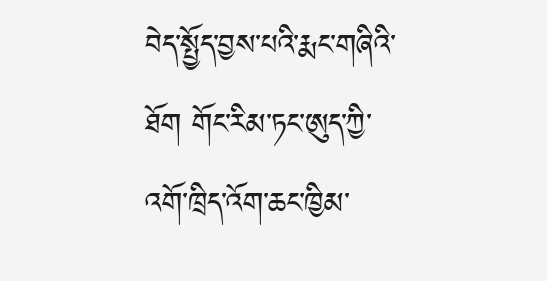བེད་སྤྱོད་བྱས་པའི་རྨང་གཞིའི་ཐོག གོང་རིམ་ཏང་ཨུད་ཀྱི་འགོ་ཁྲིད་འོག་ཆང་ཁྱིམ་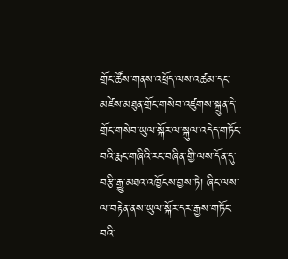གྲོང་ཚོས་གནས་འཕྲོད་ལས་འཚམ་དང་མཛེས་མཐུན་གྲོང་གསེབ་འཛུགས་སྐྲུན་དེ་གྲོང་གསེབ་ཡུལ་སྐོར་ལ་སྐུལ་འདེད་གཏོང་བའི་རྨང་གཞིའི་རང་བཞིན་གྱི་ལས་དོན་དུ་བརྩི་རྒྱུ་མཐའ་འཁྱོངས་བྱས་ཏེ། ཞིང་ལས་ལ་བརྟེན་ནས་ཡུལ་སྐོར་དར་རྒྱས་གཏོང་བའི་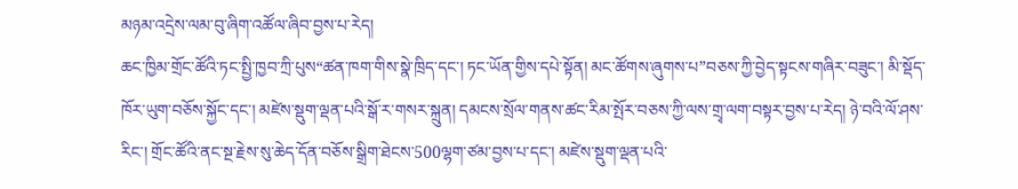མཉམ་འདྲེས་ལམ་བུ་ཞིག་འཚོལ་ཞིབ་བྱས་པ་རེད།
ཆང་ཁྱིམ་གྲོང་ཚོའི་ཏང་སྤྱི་ཁྱབ་ཀྲི་པུས“ཚན་ཁག་གིས་སྣེ་ཁྲིད་དང་། ཏང་ཡོན་གྱིས་དཔེ་སྟོན། མང་ཚོགས་ཞུགས་པ”བཅས་ཀྱི་བྱེད་སྟངས་གཞིར་བཟུང་། མི་སྡོད་ཁོར་ཡུག་བཅོས་སྐྱོང་དང་། མཛེས་སྡུག་ལྡན་པའི་སྒོ་ར་གསར་སྐྲུན། དམངས་སྲོལ་གནས་ཚང་རིམ་སྤོར་བཅས་ཀྱི་ལས་གྲྭ་ལག་བསྟར་བྱས་པ་རེད། ཉེ་བའི་ལོ་ཤས་རིང་། གྲོང་ཚོའི་ནང་སྔ་རྗེས་སུ་ཆེད་དོན་བཅོས་སྒྲིག་ཐེངས་500ལྷག་ཙམ་བྱས་པ་དང་། མཛེས་སྡུག་ལྡན་པའི་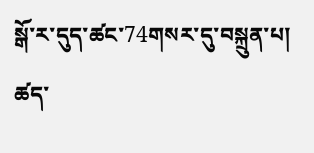སྒོ་ར་དུད་ཚང་74གསར་དུ་བསྐྲུན་པ། ཚད་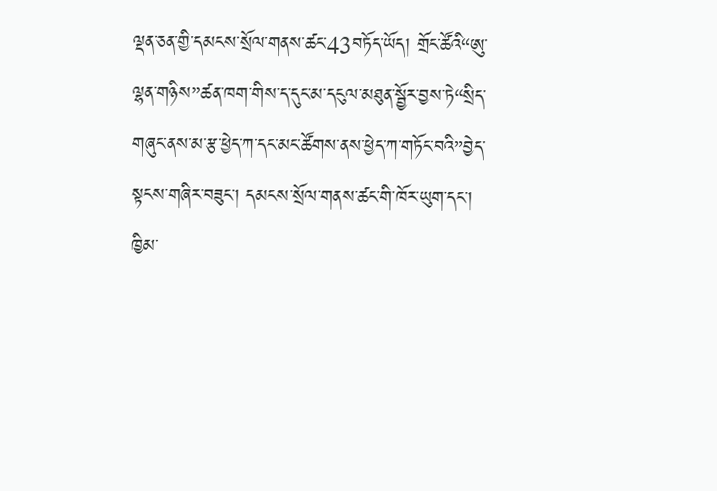ལྡན་ཅན་གྱི་དམངས་སྲོལ་གནས་ཚང་43བཏོད་ཡོད། གྲོང་ཚོའི“ཨུ་ལྷན་གཉིས”ཚན་ཁག་གིས་ད་དུང་མ་དངུལ་མཐུན་སྦྱོར་བྱས་ཏེ“སྲིད་གཞུང་ནས་མ་རྩ་ཕྱེད་ཀ་དང་མང་ཚོགས་ནས་ཕྱེད་ཀ་གཏོང་བའི”བྱེད་སྟངས་གཞིར་བཟུང་། དམངས་སྲོལ་གནས་ཚང་གི་ཁོར་ཡུག་དང་། ཁྱིམ་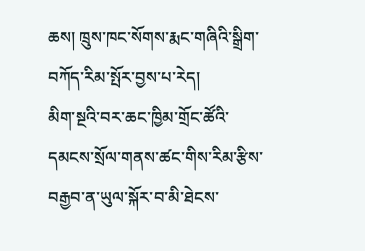ཆས། ཁྲུས་ཁང་སོགས་རྨང་གཞིའི་སྒྲིག་བཀོད་རིམ་སྤོར་བྱས་པ་རེད།
མིག་སྔའི་བར་ཆང་ཁྱིམ་གྲོང་ཚོའི་དམངས་སྲོལ་གནས་ཚང་གིས་རིམ་རྩིས་བརྒྱབ་ན་ཡུལ་སྐོར་བ་མི་ཐེངས་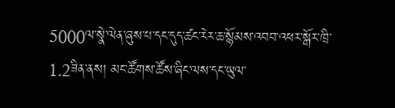5000ལ་སྣེ་ལེན་ཞུས་པ་དང་དུད་ཚང་རེར་ཆ་སྙོམས་འབབ་འཕར་སྒོར་ཁྲི་1.2ཟིན་ནས། མང་ཚོགས་ཚོས་ཞིང་ལས་དང་ཡུལ་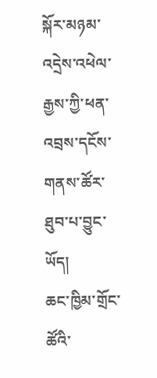སྐོར་མཉམ་འདྲེས་འཕེལ་རྒྱས་ཀྱི་ཕན་འབྲས་དངོས་གནས་ཚོར་ཐུབ་པ་བྱུང་ཡོད།
ཆང་ཁྱིམ་གྲོང་ཚོའི་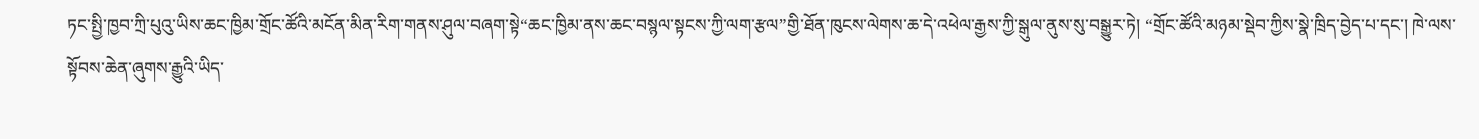ཏང་སྤྱི་ཁྱབ་ཀྲི་པུའུ་ཡིས་ཆང་ཁྱིམ་གྲོང་ཚོའི་མངོན་མིན་རིག་གནས་ཤུལ་བཞག་སྟེ“ཆང་ཁྱིམ་ནས་ཆང་བསྙལ་སྟངས་ཀྱི་ལག་རྩལ”གྱི་ཐོན་ཁུངས་ལེགས་ཆ་དེ་འཕེལ་རྒྱས་ཀྱི་སྒུལ་ནུས་སུ་བསྒྱུར་ཏེ། “གྲོང་ཚོའི་མཉམ་སྡེབ་ཀྱིས་སྣེ་ཁྲིད་བྱེད་པ་དང་། ཁེ་ལས་སྟོབས་ཆེན་ཞུགས་རྒྱུའི་ཡིད་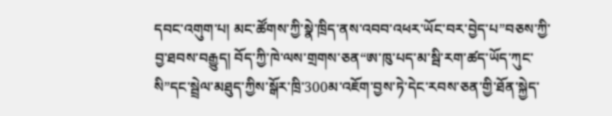དབང་འགུག་པ། མང་ཚོགས་ཀྱི་སྣེ་ཁྲིད་ནས་འབབ་འཕར་ཡོང་བར་བྱེད་པ”བཅས་ཀྱི་བྱ་ཐབས་བརྒྱུད། བོད་ཀྱི་ཁེ་ལས་གྲགས་ཅན“ཨ་ཁུ་པད་མ་སྦི་རག་ཚད་ཡོད་ཀུང་སི”དང་སྦྲེལ་མཐུད་ཀྱིས་སྒོར་ཁྲི་300མ་འཇོག་བྱས་ཏེ་དེང་རབས་ཅན་གྱི་ཐོན་སྐྱེད་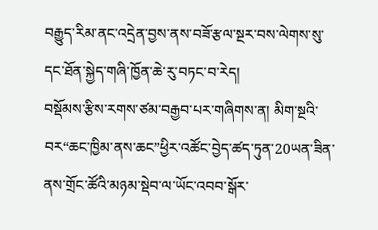བརྒྱུད་རིམ་ནང་འདྲེན་བྱས་ནས་བཟོ་རྩལ་སྔར་བས་ལེགས་སུ་དང་ཐོན་སྐྱེད་གཞི་ཁྱོན་ཆེ་རུ་བཏང་བ་རེད།
བསྡོམས་རྩིས་རགས་ཙམ་བརྒྱབ་པར་གཞིགས་ན། མིག་སྔའི་བར“ཆང་ཁྱིམ་ནས་ཆང”ཕྱིར་འཚོང་བྱེད་ཚད་ཏུན་20ཡན་ཟིན་ནས་གྲོང་ཚོའི་མཉམ་སྡེབ་ལ་ཡོང་འབབ་སྒོར་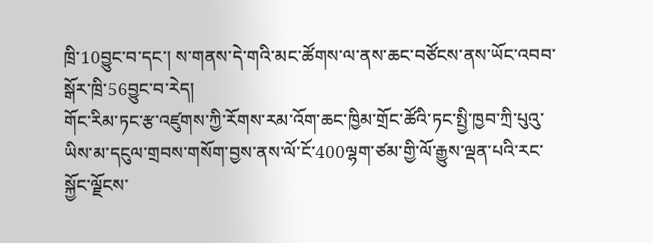ཁྲི་10བྱུང་བ་དང་། ས་གནས་དེ་གའི་མང་ཚོགས་ལ་ནས་ཆང་བཙོངས་ནས་ཡོང་འབབ་སྒོར་ཁྲི་56བྱུང་བ་རེད།
གོང་རིམ་ཏང་རྩ་འཛུགས་ཀྱི་རོགས་རམ་འོག་ཆང་ཁྱིམ་གྲོང་ཚོའི་ཏང་སྤྱི་ཁྱབ་ཀྲི་པུའུ་ཡིས་མ་དངུལ་གྲབས་གསོག་བྱས་ནས་ལོ་ངོ་400ལྷག་ཙམ་གྱི་ལོ་རྒྱུས་ལྡན་པའི་རང་སྐྱོང་ལྗོངས་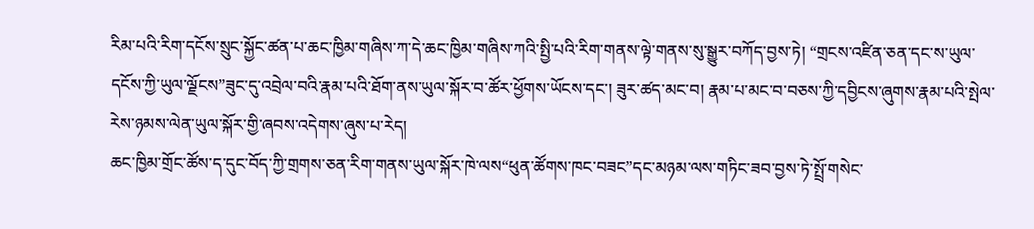རིམ་པའི་རིག་དངོས་སྲུང་སྐྱོང་ཚན་པ་ཆང་ཁྱིམ་གཞིས་ཀ་དེ་ཆང་ཁྱིམ་གཞིས་ཀའི་སྤྱི་པའི་རིག་གནས་ལྟེ་གནས་སུ་སྒྱུར་བཀོད་བྱས་ཏེ། “གྲངས་འཛིན་ཅན་དང་ས་ཡུལ་དངོས་ཀྱི་ཡུལ་ལྗོངས”ཟུང་དུ་འབྲེལ་བའི་རྣམ་པའི་ཐོག་ནས་ཡུལ་སྐོར་བ་ཚོར་ཕྱོགས་ཡོངས་དང་། ཟུར་ཚད་མང་བ། རྣམ་པ་མང་བ་བཅས་ཀྱི་དབྱིངས་ཞུགས་རྣམ་པའི་སྤེལ་རེས་ཉམས་ལེན་ཡུལ་སྐོར་གྱི་ཞབས་འདེགས་ཞུས་པ་རེད།
ཆང་ཁྱིམ་གྲོང་ཚོས་ད་དུང་བོད་ཀྱི་གྲགས་ཅན་རིག་གནས་ཡུལ་སྐོར་ཁེ་ལས“ཕུན་ཚོགས་ཁང་བཟང”དང་མཉམ་ལས་གཏིང་ཟབ་བྱས་ཏེ་སྤྲོ་གསེང་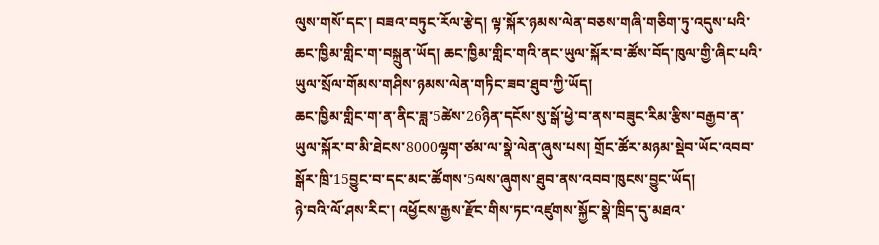ལུས་གསོ་དང་། བཟའ་བཏུང་རོལ་རྩེད། ལྟ་སྐོར་ཉམས་ལེན་བཅས་གཞི་གཅིག་ཏུ་འདུས་པའི་ཆང་ཁྱིམ་གླིང་ག་བསྐྲུན་ཡོད། ཆང་ཁྱིམ་གླིང་གའི་ནང་ཡུལ་སྐོར་བ་ཚོས་བོད་ཁུལ་གྱི་ཞིང་པའི་ཡུལ་སྲོལ་གོམས་གཤིས་ཉམས་ལེན་གཏིང་ཟབ་ཐུབ་ཀྱི་ཡོད།
ཆང་ཁྱིམ་གླིང་ག་ན་ནིང་ཟླ་5ཚེས་26ཉིན་དངོས་སུ་སྒོ་ཕྱེ་བ་ནས་བཟུང་རིམ་རྩིས་བརྒྱབ་ན་ཡུལ་སྐོར་བ་མི་ཐེངས་8000ལྷག་ཙམ་ལ་སྣེ་ལེན་ཞུས་པས། གྲོང་ཚོར་མཉམ་སྡེབ་ཡོང་འབབ་སྒོར་ཁྲི་15བྱུང་བ་དང་མང་ཚོགས་5ལས་ཞུགས་ཐུབ་ནས་འབབ་ཁུངས་བྱུང་ཡོད།
ཉེ་བའི་ལོ་ཤས་རིང་། འཕྱོངས་རྒྱས་རྫོང་གིས་ཏང་འཛུགས་སྐྱོང་སྣེ་ཁྲིད་དུ་མཐའ་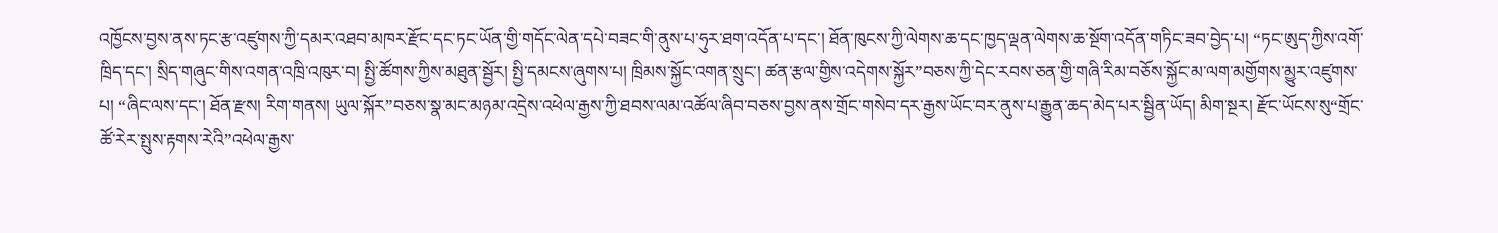འཁྱོངས་བྱས་ནས་ཏང་རྩ་འཛུགས་ཀྱི་དམར་འཐབ་མཁར་རྫོང་དང་ཏང་ཡོན་གྱི་གདོང་ལེན་དཔེ་བཟང་གི་ནུས་པ་ཧུར་ཐག་འདོན་པ་དང་། ཐོན་ཁུངས་ཀྱི་ལེགས་ཆ་དང་ཁྱད་ལྡན་ལེགས་ཆ་སྔོག་འདོན་གཏིང་ཟབ་བྱེད་པ། “ཏང་ཨུད་ཀྱིས་འགོ་ཁྲིད་དང་། སྲིད་གཞུང་གིས་འགན་འཁྲི་འཁུར་བ། སྤྱི་ཚོགས་ཀྱིས་མཐུན་སྦྱོར། སྤྱི་དམངས་ཞུགས་པ། ཁྲིམས་སྐྱོང་འགན་སྲུང་། ཚན་རྩལ་གྱིས་འདེགས་སྐྱོར”བཅས་ཀྱི་དེང་རབས་ཅན་གྱི་གཞི་རིམ་བཅོས་སྐྱོང་མ་ལག་མགྱོགས་མྱུར་འཛུགས་པ། “ཞིང་ལས་དང་། ཐོན་རྫས། རིག་གནས། ཡུལ་སྐོར”བཅས་སྣ་མང་མཉམ་འདྲེས་འཕེལ་རྒྱས་ཀྱི་ཐབས་ལམ་འཚོལ་ཞིབ་བཅས་བྱས་ནས་གྲོང་གསེབ་དར་རྒྱས་ཡོང་བར་ནུས་པ་རྒྱུན་ཆད་མེད་པར་སྦྱིན་ཡོད། མིག་སྔར། རྫོང་ཡོངས་སུ“གྲོང་ཚོ་རེར་སྤུས་རྟགས་རེའི”འཕེལ་རྒྱས་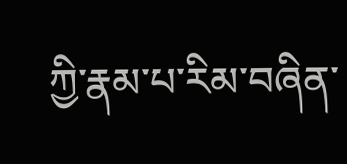ཀྱི་རྣམ་པ་རིམ་བཞིན་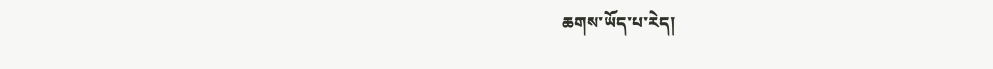ཆགས་ཡོད་པ་རེད།